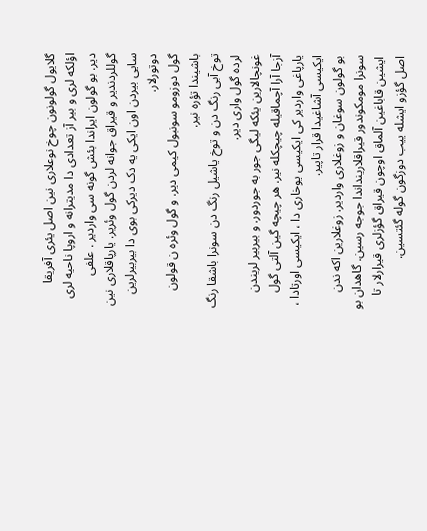گلایول گولونون چوخ نوعلاری نین اصل یئری آفریقا اؤلکه لری و بیر آز تعدادی دا مدیترانه و اروپا ناحیه لری دیر. بو گولون ایراندا بئش گونه سی واردیر . علفی گوللردندیر و قیراق جوانه لردن گول وئریر. یارپاقلاری نین سایی بیردن اون ایکی یه دک دیرکی بوی دا بیربیرلرین دوتورلار.
گول دوزومو سونبول کیمی دیر. و گول وئره ن قولون باشیندا تؤره نیر.
توخ آبی رنگ دن و توخ یاشیل رنگ دن سونرا باشقا رنگ لرده گول واری دیر.
غونچالارین یئکه لیگی جور به جوردور. و بیربیر لریندن آزجا آرا آچماقیله چیچکله نیر. هر چیچه گین آلتی گول یارپاغی واردیر کی ایکیسی یوخاری دا ، ایکیسی اورتادا ، ایکیسی آشاغیدا قرار تاپیر.
بو گولون سوغان و زوغلاری واردیر. زوغلارین اکه ندن سونرا مومکوندور قیراقلارینداندا جوجه رسین. گاهدان بو ایشین قاباغین آلماق اوچون قیراق گؤزلری قیرارلار تا اصل گؤزو ایشله ییب دوزگون گوله گئتسین.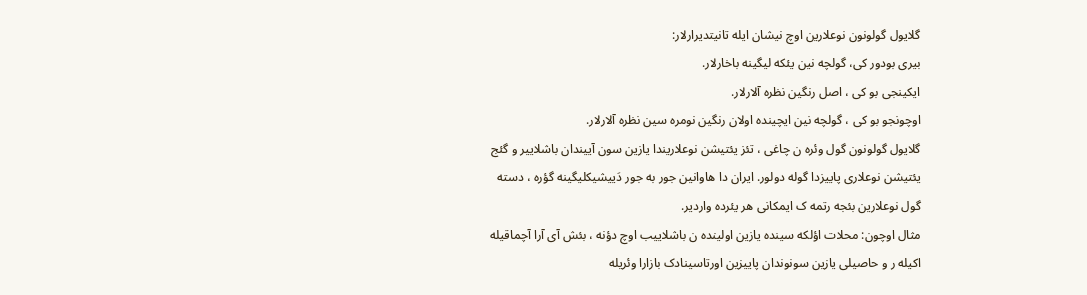گلایول گولونون نوعلارین اوچ نیشان ایله تانیتدیرارلار:
بیری بودور کی، گولچه نین یئکه لیگینه باخارلار.
ایکینجی بو کی ، اصل رنگین نظره آلارلار.
اوچونجو بو کی ، گولچه نین ایچینده اولان رنگین نومره سین نظره آلارلار.
گلایول گولونون گول وئره ن چاغی ، تئز یئتیشن نوعلاریندا یازین سون آییندان باشلاییر و گئج یئتیشن نوعلاری پاییزدا گوله دولور. ایران دا هاوانین جور به جور دَییشیکلیگینه گؤره ، دسته گول نوعلارین بئجه رتمه ک ایمکانی هر یئرده واردیر.
مثال اوچون: محلات اؤلکه سینده یازین اولینده ن باشلاییب اوچ دؤنه ، بئش آی آرا آچماقیله اکیله ر و حاصیلی یازین سونوندان پاییزین اورتاسینادک بازارا وئریله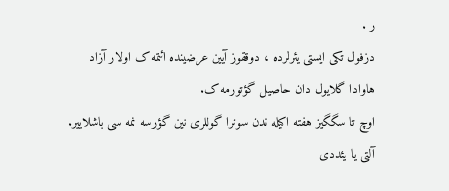ر .
دزفول تکی ایستی یئرلرده ، دوققوز آیین عرضینده ائتمه ک اولار آزاد هاوادا گلایول دان حاصیل گؤتورمه ک.
اوچ تا سگگیز هفته اکیله ندن سونرا گوللری نین گؤرسه نمه سی باشلاییر.
آلتی یا یئددی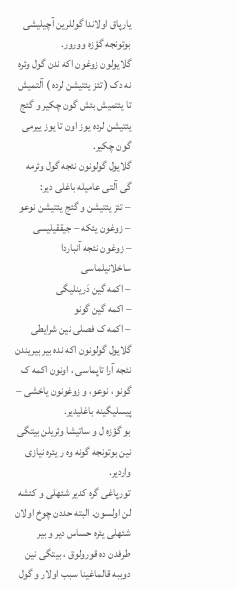یارپاق اولاندا گوللرین آچیلیشی بوتونجه گؤزه وورور.
گلایولون زوغون اکه ندن گول وئره نه دک ( تئز یئتیشن لرده ) آلتمیش تا یئتمیش بئش گون چکیر و گئج یئتیشن لرده یوز اون تا یوز ییرمی گون چکیر.
گلایول گولونون نئجه گول وئرمه گی آلتی عامیله باغلی دیر:
– تئز یئتیشن و گئج یئتیشن نوعو
– زوغون یئکه – جیققیلیسی
– زوغون نئجه آنباردا ساخلانیلماسی
– اکمه گین دَرینلیگی
– اکمه گین گونو
– اکمه ک فصلی نین شرایطی
گلایول گولونون اکه نده بیر بیریندن نئجه آرا تاپماسی ، اونون اکمه ک گونو ، نوعو، و زوغونون یاخشی – پیسلیگینه باغلیدیر.
بو گؤزه ل و ساتیشا وئریلن بیتگی نین بوتونجه گونه وه ر یئره نیازی واردیر.
تورپاغی گره کدیر شئهلی و کئشه لن اولسون. البته حددن چوخ اولان شئهلی یئره حساس دیر و بیر طرفدن ده قورولوق ، بیتگی نین دوببه قالماغینا سبب اولار و گول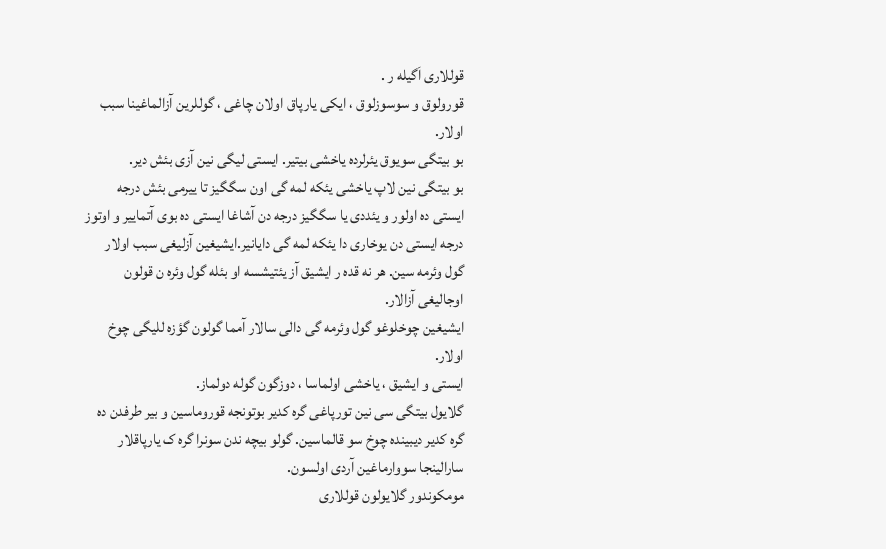قوللاری اَگیله ر .
قورولوق و سوسوزلوق ، ایکی یارپاق اولان چاغی ، گوللرین آزالماغینا سبب اولار.
بو بیتگی سویوق یئرلرده یاخشی بیتیر. ایستی لیگی نین آزی بئش دیر.
بو بیتگی نین لاپ یاخشی یئکه لمه گی اون سگگیز تا ییرمی بئش درجه ایستی ده اولور و یئددی یا سگگیز درجه دن آشاغا ایستی ده بوی آتماییر و اوتوز درجه ایستی دن یوخاری دا یئکه لمه گی دایانیر.ایشیغین آزلیغی سبب اولار گول وئرمه سین. هر نه قده ر ایشیق آز یئتیشسه او بئله گول وئره ن قولون اوجالیغی آزالار.
ایشیغین چوخلوغو گول وئرمه گی دالی سالار آمما گولون گؤزه للیگی چوخ اولار.
ایستی و ایشیق ، یاخشی اولماسا ، دوزگون گوله دولماز.
گلایول بیتگی سی نین تورپاغی گره کدیر بوتونجه قوروماسین و بیر طرفدن ده گره کدیر دیبینده چوخ سو قالماسین. گولو بیچه ندن سونرا گره ک یارپاقلار سارالینجا سووارماغین آردی اولسون.
مومکوندور گلایولون قوللاری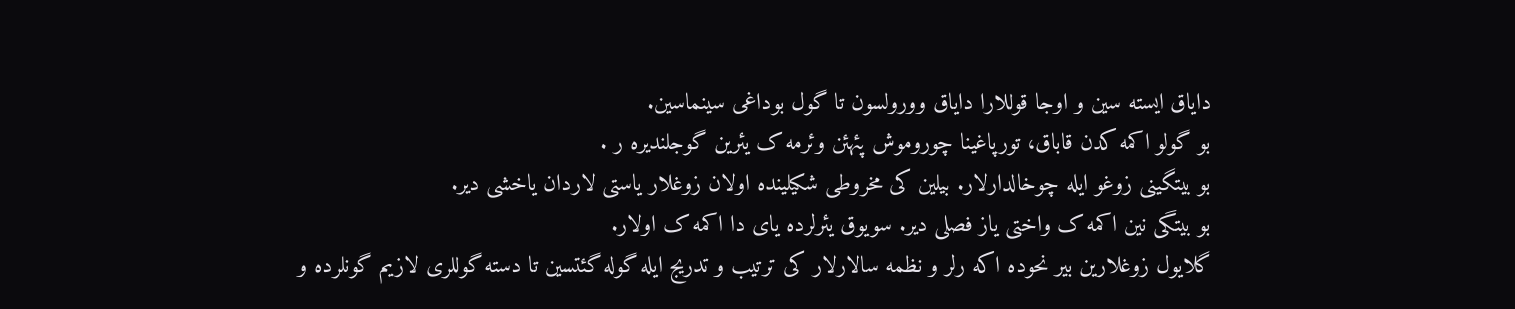دایاق ایسته سین و اوجا قوللارا دایاق وورولسون تا گول بوداغی سینماسین.
بو گولو اکمه کدن قاباق، تورپاغینا چوروموش پئهئن وئرمه ک یئرین گوجلندیره ر .
بو بیتگینی زوغو ایله چوخالدارلار. بیلین کی مخروطی شکیلینده اولان زوغلار یاستی لاردان یاخشی دیر.
بو بیتگی نین اکمه ک واختی یاز فصلی دیر. سویوق یئرلرده یای دا اکمه ک اولار.
گلایول زوغلارین بیر نحوده اکه رلر و نظمه سالارلار کی ترتیب و تدریج ایله گوله گئتسین تا دسته گوللری لازیم گونلرده و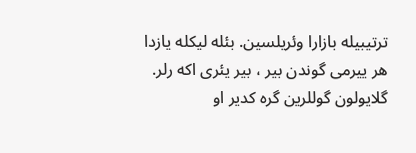ترتیبیله بازارا وئریلسین. بئله لیکله یازدا هر ییرمی گوندن بیر ، بیر یئری اکه رلر.
گلایولون گوللرین گره کدیر او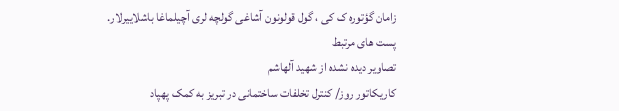زامان گؤتوره ک کی ، گول قولونون آشاغی گولچه لری آچیلماغا باشلاییرلار.
پست های مرتبط
تصاویر دیده نشده از شهید آلهاشم
کاریکاتور روز/ کنترل تخلفات ساختمانی در تبریز به کمک پهپاد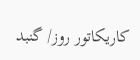کاریکاتور روز/ گنبد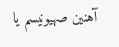آهنین صهیونیسم یا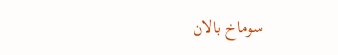سوماخ بالان